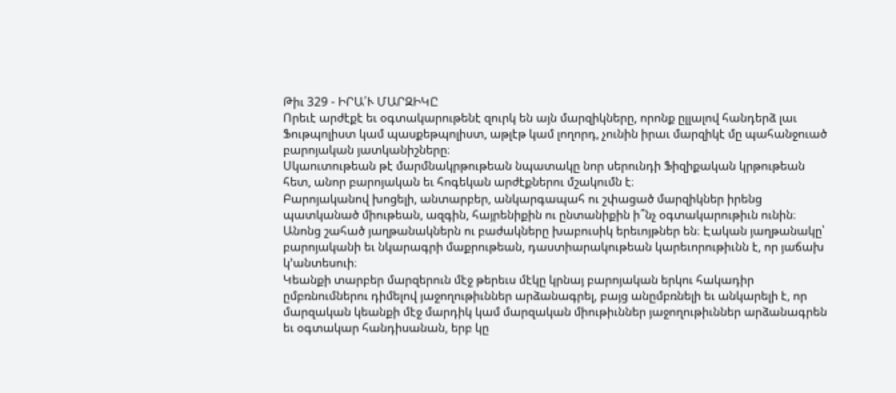Թիւ 329 - ԻՐԱ՛Ւ ՄԱՐԶԻԿԸ
Որեւէ արժէքէ եւ օգտակարութենէ զուրկ են այն մարզիկները, որոնք ըլլալով հանդերձ լաւ Ֆութպոլիստ կամ պասքեթպոլիստ, աթլէթ կամ լողորդ, չունին իրաւ մարզիկէ մը պահանջուած բարոյական յատկանիշները։
Սկաուտութեան թէ մարմնակրթութեան նպատակը նոր սերունդի Ֆիզիքական կրթութեան հետ, անոր բարոյական եւ հոգեկան արժէքներու մշակումն է։
Բարոյականով խոցելի, անտարբեր, անկարգապահ ու շփացած մարզիկներ իրենց պատկանած միութեան, ազգին, հայրենիքին ու ընտանիքին ի՞նչ օգտակարութիւն ունին։ Անոնց շահած յաղթանակներն ու բաժակները խաբուսիկ երեւոյթներ են։ Էական յաղթանակը՝ բարոյականի եւ նկարագրի մաքրութեան, դաստիարակութեան կարեւորութիւնն է, որ յաճախ կ’անտեսուի։
Կեանքի տարբեր մարզերուն մէջ թերեւս մէկը կրնայ բարոյական երկու հակադիր ըմբռնումներու դիմելով յաջողութիւններ արձանագրել, բայց անըմբռնելի եւ անկարելի է, որ մարզական կեանքի մէջ մարդիկ կամ մարզական միութիւններ յաջողութիւններ արձանագրեն եւ օգտակար հանդիսանան, երբ կը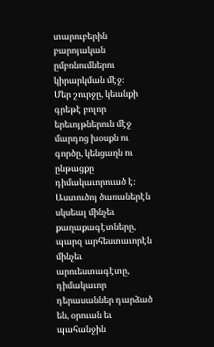տարուբերին բարոյական ըմբռնումներու կիրարկման մէջ։
Մեր շուրջը, կեանքի գրեթէ բոլոր երեւոյթներուն մէջ մարդոց խօսքն ու գործը, կենցաղն ու ընթացքը դիմակաւորուած է։
Աստուծոյ ծառաներէն սկսեալ մինչեւ քաղաքագէտները, պարզ արհեստաւորէն մինչեւ արուեստագէտը, դիմակաւոր դերասաններ դարձած են, օրուան եւ պահանջին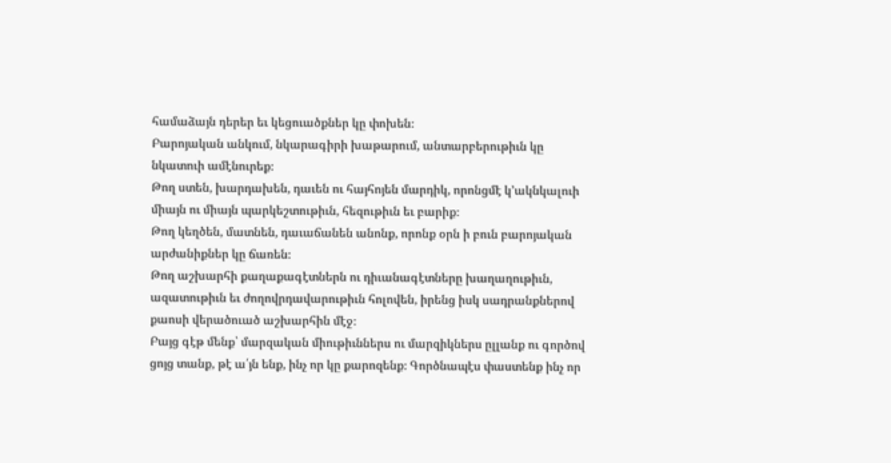համաձայն դերեր եւ կեցուածքներ կը փոխեն։
Բարոյական անկում, նկարագիրի խաթարում, անտարբերութիւն կը նկատուի ամէնուրեք։
Թող ստեն, խարդախեն, դաւեն ու հայհոյեն մարդիկ, որոնցմէ կ’ակնկալուի միայն ու միայն պարկեշտութիւն, հեզութիւն եւ բարիք։
Թող կեղծեն, մատնեն, դաւաճանեն անոնք, որոնք օրն ի բուն բարոյական արժանիքներ կը ճառեն։
Թող աշխարհի քաղաքագէտներն ու դիւանագէտները խաղաղութիւն, ազատութիւն եւ ժողովրդավարութիւն հոլովեն, իրենց իսկ սադրանքներով քաոսի վերածուած աշխարհին մէջ։
Բայց գէթ մենք՝ մարզական միութիւններս ու մարզիկներս ըլլանք ու գործով ցոյց տանք, թէ ա՛յն ենք, ինչ որ կը քարոզենք։ Գործնապէս փաստենք ինչ որ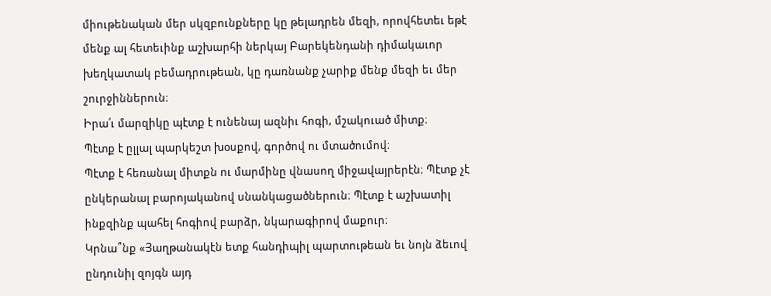միութենական մեր սկզբունքները կը թելադրեն մեզի, որովհետեւ եթէ մենք ալ հետեւինք աշխարհի ներկայ Բարեկենդանի դիմակաւոր խեղկատակ բեմադրութեան, կը դառնանք չարիք մենք մեզի եւ մեր շուրջիններուն։
Իրա՛ւ մարզիկը պէտք է ունենայ ազնիւ հոգի, մշակուած միտք։
Պէտք է ըլլալ պարկեշտ խօսքով, գործով ու մտածումով։
Պէտք է հեռանալ միտքն ու մարմինը վնասող միջավայրերէն։ Պէտք չէ ընկերանալ բարոյականով սնանկացածներուն։ Պէտք է աշխատիլ ինքզինք պահել հոգիով բարձր, նկարագիրով մաքուր։
Կրնա՞նք «Յաղթանակէն ետք հանդիպիլ պարտութեան եւ նոյն ձեւով ընդունիլ զոյգն այդ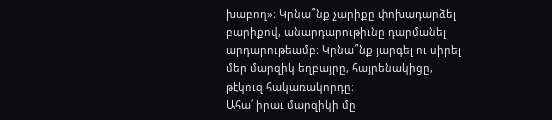խաբող»։ Կրնա՞նք չարիքը փոխադարձել բարիքով, անարդարութիւնը դարմանել արդարութեամբ։ Կրնա՞նք յարգել ու սիրել մեր մարզիկ եղբայրը, հայրենակիցը, թէկուզ հակառակորդը։
Ահա՛ իրաւ մարզիկի մը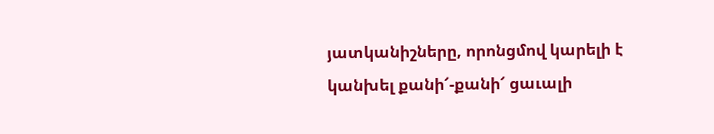յատկանիշները, որոնցմով կարելի է կանխել քանի՜-քանի՜ ցաւալի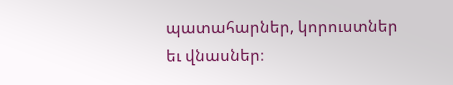պատահարներ, կորուստներ եւ վնասներ։